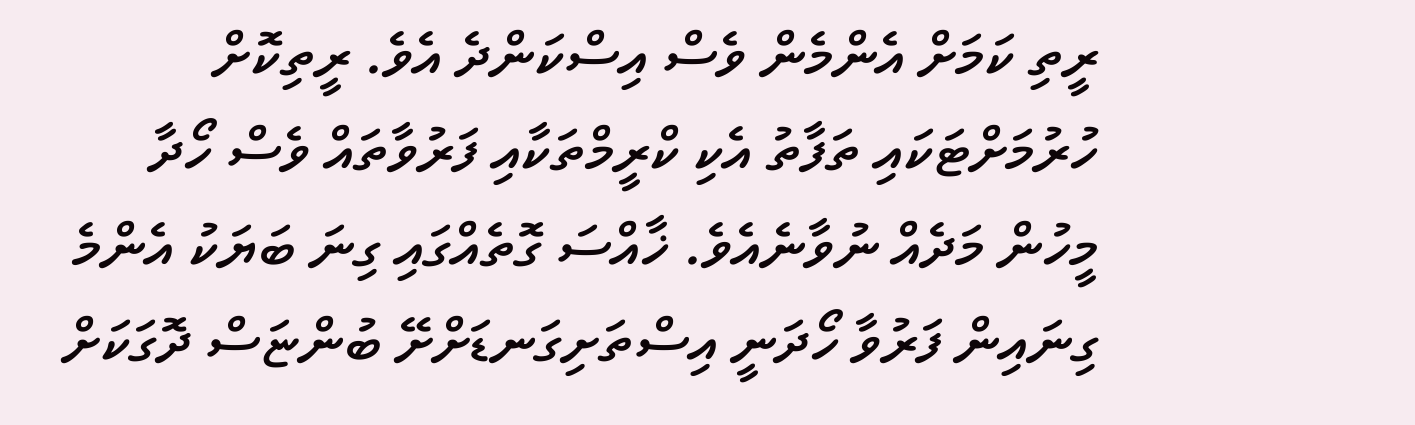ރީތި ކަމަށް އެންމެން ވެސް އިސްކަންދެ އެވެ. ރީތިކޮށް ހުރުމަށްޓަކައި ތަފާތު އެކި ކްރީމްތަކާއި ފަރުވާތައް ވެސް ހޯދާ މީހުން މަދެއް ނުވާނެއެވެ. ޚާއްސަ ގޮތެއްގައި ގިނަ ބަޔަކު އެންމެ ގިނައިން ފަރުވާ ހޯދަނީ އިސްތަށިގަނޑަށްށޭ ބުންޏަސް ދޮގަކަށް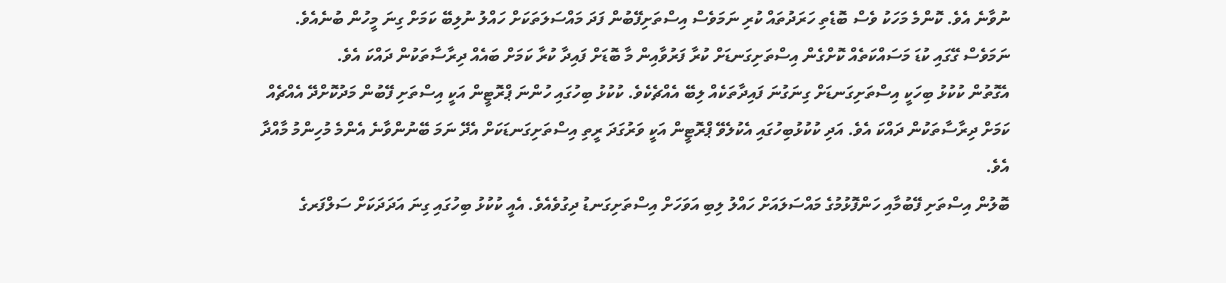ނުވާނެ އެވެ. ކޮންމެ މަހަކު ވެސް ބޮޑެތި ހަރަދުތައް ކުރި ނަމަވެސް އިސްތަށިފޭބުން ފަދަ މައްސަލަތަކަށް ހައްލު ނުލިބޭ ކަމަށް ގިނަ މީހުން ބުނެއެވެ. ނަމަވެސް ގޭގައި ކުޑަ މަސައްކަތެއް ކޮށްގެން އިސްތަށިގަނޑަށް ކުރާ ފަރުވާއިން މާ ބޮޑަށް ފައިދާ ކުރާ ކަމަށް ބައެއް ދިރާސާތަކުން ދައްކަ އެވެ.
އެގޮތުން ކުކުޅު ބިހަކީ އިސްތަށިގަނޑަށް ގިނަގުނަ ފައިދާތަކެއް ލިބޭ އެއްޗެކެވެ. ކުކުޅު ބިހުގައި ހުންނަ ޕްރޮޓީން އަކީ އިސްތަށި ފޭބުން މަދުކޮށްދޭ އެއްޗެއް ކަމަށް ދިރާސާތަކުން ދައްކަ އެވެ. އަދި ކުކުޅުބިހުގައި އެކުލެވޭ ޕްރޮޓީން އަކީ ވަރުގަދަ ރީތި އިސްތަށިގަނޑަކަށް އެދޭ ނަމަ ބޭނުންވާނެ އެންމެ މުހިންމު މާއްދާ އެވެ.
ބޮލުން އިސްތަށި ފޭބުމާއި ހަންފޮޅުމުގެ މައްސަލައަށް ހައްލު ލިބި އަވަހަށް އިސްތަށިގަނޑު ދިގުވެއެވެ. އެއީ ކުކުޅު ބިހުގައި ގިނަ އަދަދަކަށް ސަލްފަރގެ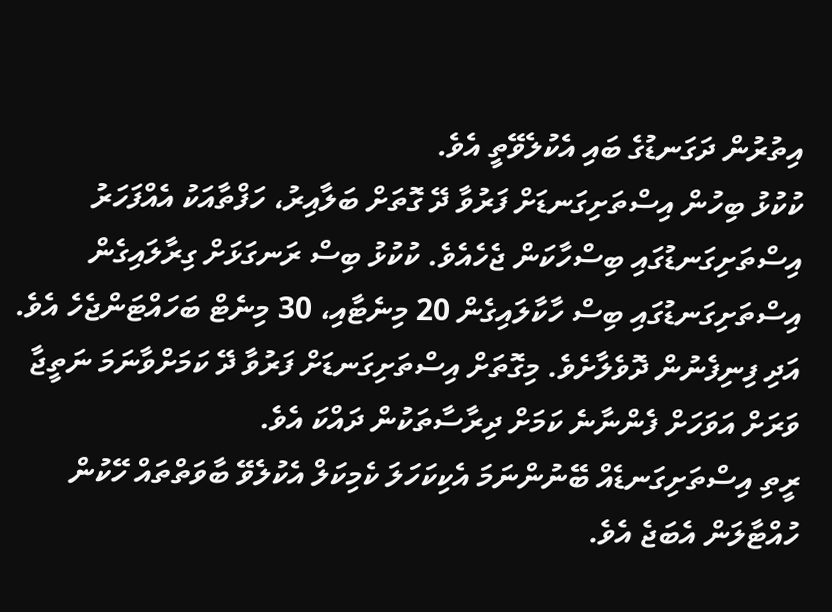އިތުރުން ދަގަނޑުގެ ބައި އެކުލެވޭތީ އެވެ.
ކުކުޅު ބިހުން އިސްތަށިގަނޑަށް ފަރުވާ ދޭ ގޮތަށް ބަލާއިރު، ހަފްތާއަކު އެއްފަހަރު އިސްތަށިގަނޑުގައި ބިސްހާކަން ޖެހެއެވެ. ކުކުޅު ބިސް ރަނގަޅަށް ގިރާލައިގެން އިސްތަށިގަނޑުގައި ބިސް ހާކާލައިގެން 20 މިނެޓާއި، 30 މިނެޓް ބަހައްޓަންޖެހެ އެވެ. އަދި ފިނިފެނުން ދޮވެލާށެވެ. މިގޮތަށް އިސްތަށިގަނޑަށް ފަރުވާ ދޭ ކަމަށްވާނަމަ ނަތީޖާ ވަރަށް އަވަހަށް ފެންނާނެ ކަމަށް ދިރާސާތަކުން ދައްކަ އެވެ.
ރީތި އިސްތަށިގަނޑެއް ބޭނުންނަމަ އެކިކަހަލަ ކެމިކަލް އެކުލެވޭ ބާވަތްތައް ހޭކުން ހުއްޓާލަން އެބަޖެ އެވެ.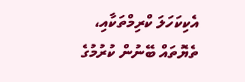އެކިކަހަލަ ކްރިމްތަކާއި، ތެޔޮތައް ބޭނުން ކުރުމުގެ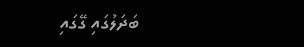ބަދަލުގައި ގޭގައި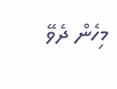މިހެން ދެވޭ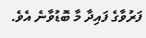ފަރުވާގެ ފައިދާ މާ ބޮޑުވާނެ އެވެ.